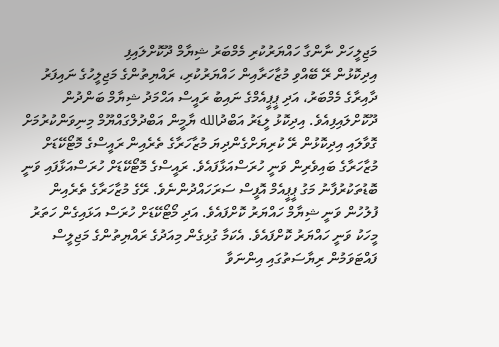މަޖިލީހަށް ނާންގާ ހައްޔަރުކުރި މެމްބަރު ޝިޔާމް ދޫކޮށްލައިފި
އިދިކޮޅުން ރޭ ބޭއްވި މުޒާހަރާއިން ހައްޔަރުކުރި، ރައްޔިތުންގެ މަޖިލީހުގެ ނައިފަރު ދާއިރާގެ މެމްބަރު، އަދި ޕީޕީއެމްގެ ނައިބު ރައީސް އަޙްމަދު ޝިޔާމް ބަންދުން ދޫކޮށްލައިފިއެވެ. އިދިކޮޅު ލީޑަރު އަބްދުالله ޔާމީން އަބްދުލްގައްޔޫމް މިނިވަންކުރުމަށް ގޮވާލައި އިދިކޮޅުން ރޭ ކުރިޔަށްގެންދިޔަ މުޒާހަރާގެ ތެރެއިން ރައީސްގެ މޮޓޯކޭޑަށް މުޒާހަރާގެ ބައިވެރިން ވަނީ ހުރަސްއަޅާފައެވެ. ރައީސްގެ މޮޓޯކޭޑަށް ހުރަސްއަޅާފައި ވަނީ ބޮޑުތަކުރުފާނު މަގު ޕީޕީއެމް އޮފީސް ސަރަހައްދުންނެވެ. ރޭގެ މުޒާހަރާގެ ތެރެއިން ފުލުހުން ވަނީ ޝިޔާމް ހައްޔަރު ކޮށްފައެވެ. އަދި މޯޓޯކޭޑަށް ހުރަސް އަޅައިގެން ހަތަރު މީހަކު ވަނީ ހައްޔަރު ކޮށްފައެވެ. އެކަމާ ގުޅިގެން މިއަދުގެ ރައްޔިތުންގެ މަޖިލީސް ފައްޓަވަމުން ރިޔާސަތުގައި އިންނަވާ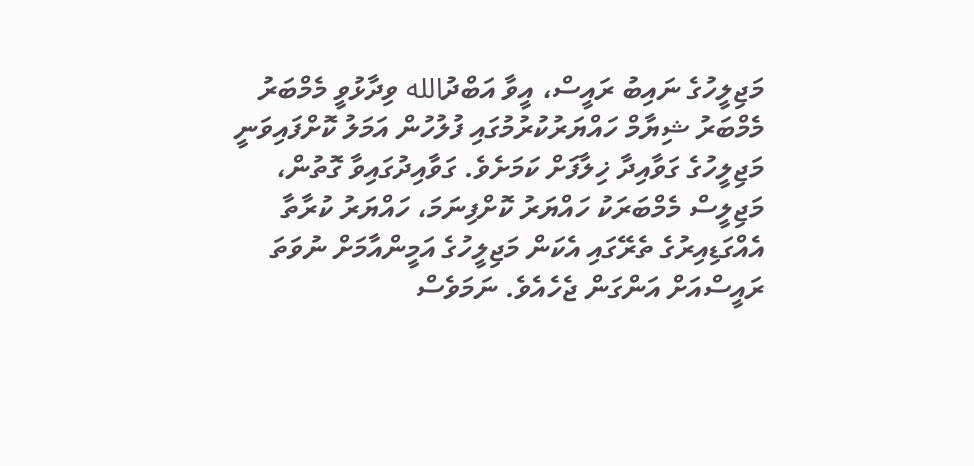މަޖިލީހުގެ ނައިބު ރައީސް، އީވާ އަބްދުالله ވިދާޅުވީ މެމްބަރު މެމްބަރު ޝިޔާމް ހައްޔަރުކުރުމުގައި ފުލުހުން އަމަލު ކޮށްފައިވަނީ މަޖިލީހުގެ ގަވާއިދާ ޚިލާފަށް ކަމަށެވެ. ގަވާއިދުގައިވާ ގޮތުން، މަޖިލީސް މެމްބަރަކު ހައްޔަރު ކޮށްފިނަމަ، ހައްޔަރު ކުރާތާ އެއްގަޑިއިރުގެ ތެރޭގައި އެކަން މަޖިލީހުގެ އަމީންއާމަށް ނުވަތަ ރައީސްއަށް އަންގަން ޖެހެއެވެ. ނަމަވެސް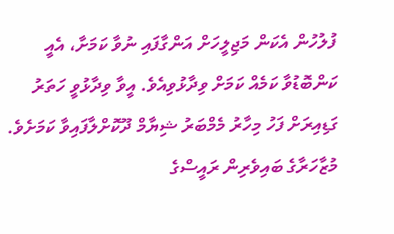ފުލުހުން އެކަން މަޖިލީހަށް އަންގާފައި ނުވާ ކަމަށާ، އެއީ ކަންބޮޑުވާ ކަމެއް ކަމަށް ވިދާޅުވިއެވެ. އީވާ ވިދާޅުވީ ހަތަރު ގަޑިއިރަށް ފަހު މިހާރު މެމްބަރު ޝިޔާމް ދޫކޮށްލާފައިވާ ކަމަށެވެ. މުޒާހަރާގެ ބައިވެރިން ރައީސްގެ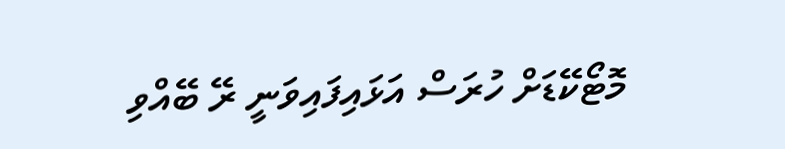މޮޓޯކޭޑަށް ހުރަސް އަޅައިފައިވަނީ ރޭ ބޭއްވި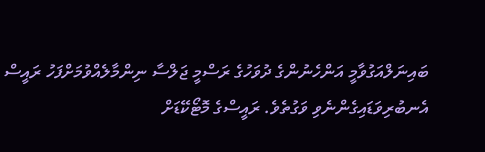ބައިނަލްއަގުވާމީ އަންހެނުންގެ ދުވަހުގެ ރަސްމީ ޖަލްސާ ނިންމާލެއްވުމަށްފަހު ރައީސް އެނބުރިވަޑައިގެންނެވި ވަގުތެވެ. ރައީސްގެ މޮޓޯކޭޑަށް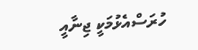ހުރަސްއެޅުމަކީ ޖިނާއީ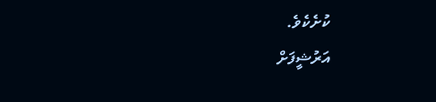ކުށެކެވެ.
އަރުޝީފަށް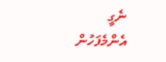ނެގީ
އެންމެފަހުން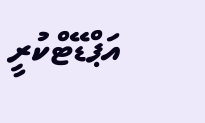އަޕްޑޭޓްކުރީ